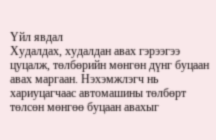Үйл явдал
Худалдах, худалдан авах гэрээгээ цуцалж, төлбөрийн мөнгөн дүнг буцаан авах маргаан. Нэхэмжлэгч нь хариуцагчаас автомашины төлбөрт төлсөн мөнгөө буцаан авахыг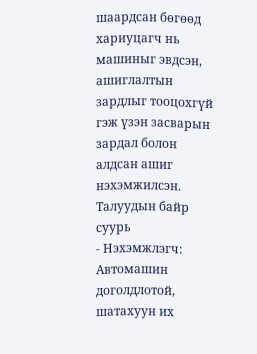шаардсан бөгөөд хариуцагч нь машиныг эвдсэн, ашиглалтын зардлыг тооцохгүй гэж үзэн засварын зардал болон алдсан ашиг нэхэмжилсэн.
Талуудын байр суурь
- Нэхэмжлэгч: Автомашин доголдлотой, шатахуун их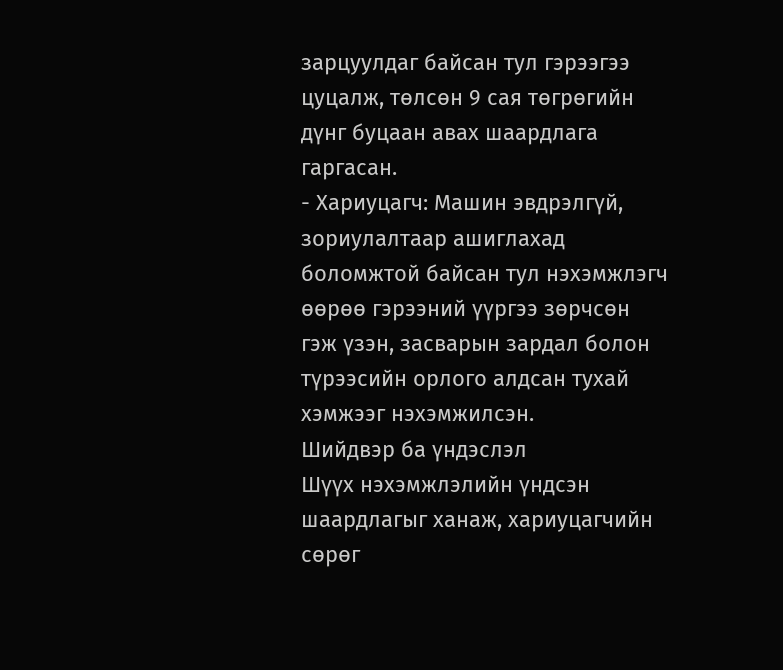зарцуулдаг байсан тул гэрээгээ цуцалж, төлсөн 9 сая төгрөгийн дүнг буцаан авах шаардлага гаргасан.
- Хариуцагч: Машин эвдрэлгүй, зориулалтаар ашиглахад боломжтой байсан тул нэхэмжлэгч өөрөө гэрээний үүргээ зөрчсөн гэж үзэн, засварын зардал болон түрээсийн орлого алдсан тухай хэмжээг нэхэмжилсэн.
Шийдвэр ба үндэслэл
Шүүх нэхэмжлэлийн үндсэн шаардлагыг ханаж, хариуцагчийн сөрөг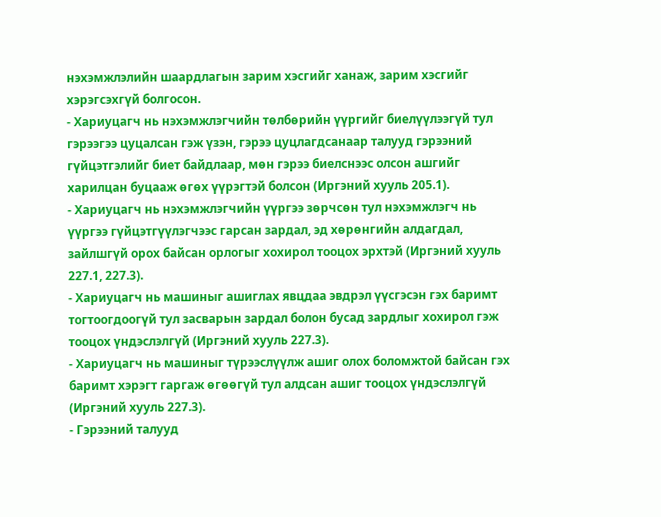нэхэмжлэлийн шаардлагын зарим хэсгийг ханаж, зарим хэсгийг хэрэгсэхгүй болгосон.
- Хариуцагч нь нэхэмжлэгчийн төлбөрийн үүргийг биелүүлээгүй тул гэрээгээ цуцалсан гэж үзэн, гэрээ цуцлагдсанаар талууд гэрээний гүйцэтгэлийг биет байдлаар, мөн гэрээ биелснээс олсон ашгийг харилцан буцааж өгөх үүрэгтэй болсон (Иргэний хууль 205.1).
- Хариуцагч нь нэхэмжлэгчийн үүргээ зөрчсөн тул нэхэмжлэгч нь үүргээ гүйцэтгүүлэгчээс гарсан зардал, эд хөрөнгийн алдагдал, зайлшгүй орох байсан орлогыг хохирол тооцох эрхтэй (Иргэний хууль 227.1, 227.3).
- Хариуцагч нь машиныг ашиглах явцдаа эвдрэл үүсгэсэн гэх баримт тогтоогдоогүй тул засварын зардал болон бусад зардлыг хохирол гэж тооцох үндэслэлгүй (Иргэний хууль 227.3).
- Хариуцагч нь машиныг түрээслүүлж ашиг олох боломжтой байсан гэх баримт хэрэгт гаргаж өгөөгүй тул алдсан ашиг тооцох үндэслэлгүй (Иргэний хууль 227.3).
- Гэрээний талууд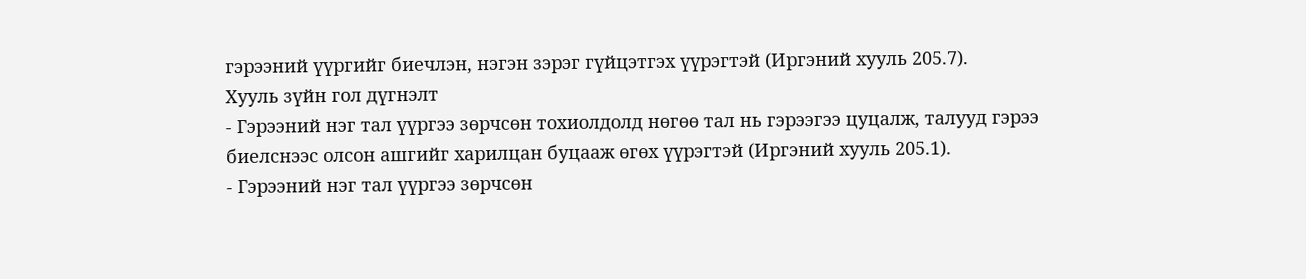гэрээний үүргийг биечлэн, нэгэн зэрэг гүйцэтгэх үүрэгтэй (Иргэний хууль 205.7).
Хууль зүйн гол дүгнэлт
- Гэрээний нэг тал үүргээ зөрчсөн тохиолдолд нөгөө тал нь гэрээгээ цуцалж, талууд гэрээ биелснээс олсон ашгийг харилцан буцааж өгөх үүрэгтэй (Иргэний хууль 205.1).
- Гэрээний нэг тал үүргээ зөрчсөн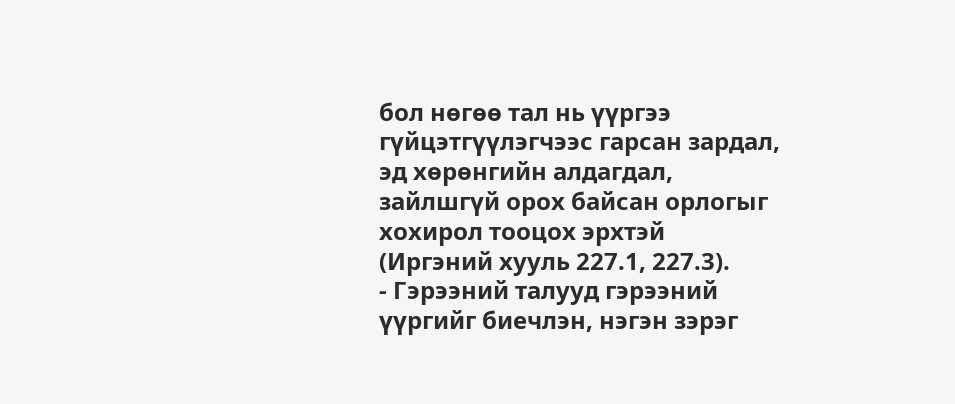бол нөгөө тал нь үүргээ гүйцэтгүүлэгчээс гарсан зардал, эд хөрөнгийн алдагдал, зайлшгүй орох байсан орлогыг хохирол тооцох эрхтэй (Иргэний хууль 227.1, 227.3).
- Гэрээний талууд гэрээний үүргийг биечлэн, нэгэн зэрэг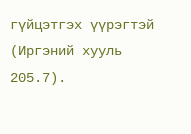гүйцэтгэх үүрэгтэй (Иргэний хууль 205.7).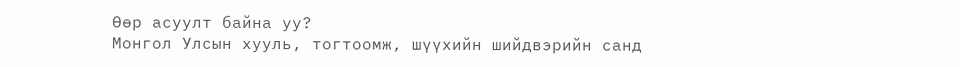Өөр асуулт байна уу?
Монгол Улсын хууль, тогтоомж, шүүхийн шийдвэрийн санд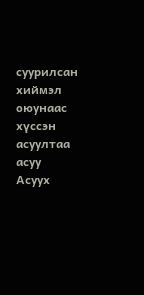суурилсан хиймэл оюунаас хүссэн асуултаа асуу
Асуух